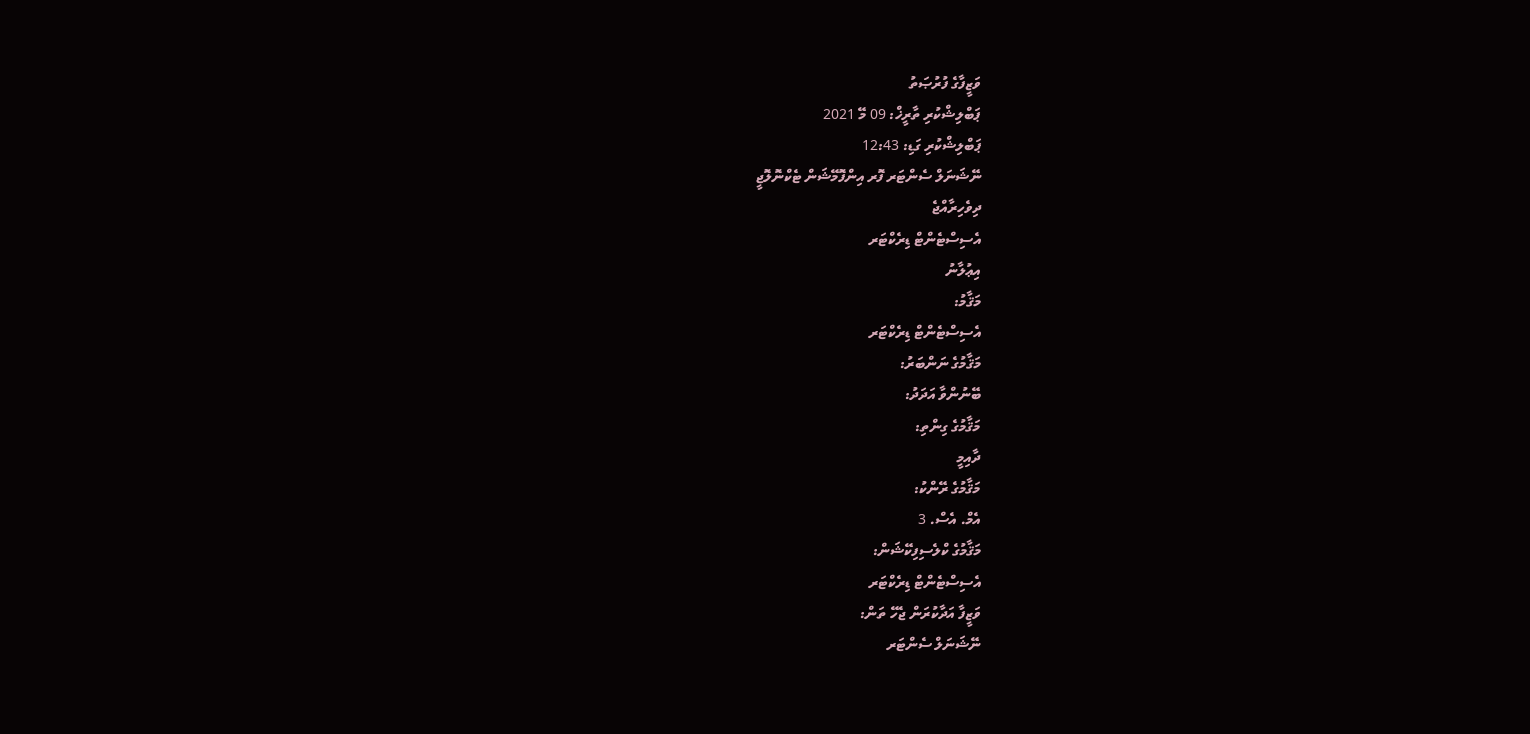ވަޒީފާގެ ފުރުޞަތު
ޕަބްލިޝްކުރި ތާރީޚް: 09 މޭ 2021
ޕަބްލިޝްކުރި ގަޑި: 12:43
ނޭޝަނަލް ސެންޓަރ ފޮރ އިންފޮމޭޝަން ޓެކްނޮލޮޖީ
ދިވެހިރާއްޖެ
އެސިސްޓެންޓް ޑިރެކްޓަރ
އިޢުލާނު
މަޤާމު:
އެސިސްޓެންޓް ޑިރެކްޓަރ
މަޤާމުގެ ނަންބަރު:
ބޭނުންވާ އަދަދު:
މަޤާމުގެ ގިންތި:
ދާއިމީ
މަޤާމުގެ ރޭންކު:
އެމް. އެސް. 3
މަޤާމުގެ ކްލެސިފިކޭޝަން:
އެސިސްޓެންޓް ޑިރެކްޓަރ
ވަޒީފާ އަދާކުރަން ޖެހޭ ތަން:
ނޭޝަނަލް ސެންޓަރ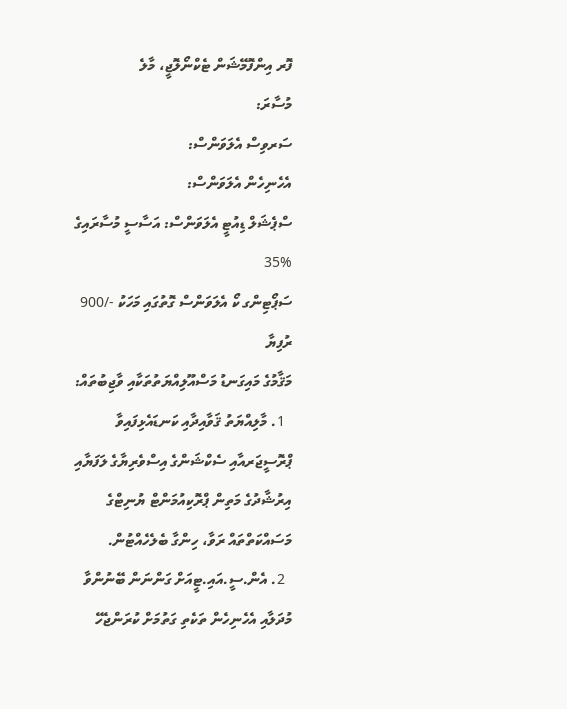ފޮރ އިންފޮމޭޝަން ޓެކްނޯލޮޖީ، މާލެ
މުސާރަ:
ސަރވިސް އެލަވަންސް:
އެހެނިހެން އެލަވަންސް:
ސްޕެޝަލް ޑިއުޓީ އެލަވަންސް: އަސާސީ މުސާރައިގެ %35
ސަޕޯޓިންގ ކޯ އެލަވަންސް ގޮތުގައި މަހަކު -/900 ރުފިޔާ
މަޤާމުގެ މައިގަނޑު މަސްއޫލިއްޔަތުތަކާއި ވާޖިބުތައް:
  1. މާލިއްޔަތު ޤަވާއިދާއި ކަނޑައެޅިފައިވާ ޕްރޮސީޖަރއާއި ސެކްޝަންގެ އިސްވެރިޔާގެ ލަފަޔާއި އިރުޝާދުގެ މަތިން ޕްރޮކިއުމަންޓް ޔުނިޓްގެ މަސައްކަތްތައް ރަވާ، ހިންގާ ބެލެހެއްޓުން.
  2. އެން.ސީ.އައި.ޓީއަށް ގަންނަން ބޭނުންވާ މުދަލާއި އެހެނިހެން ތަކެތި ގަތުމަށް ކުރަންޖެހޭ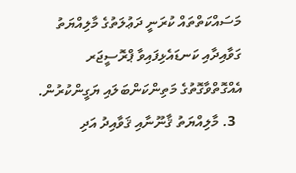މަސައްކަތްތައް ކުރަނީ ދަޢުލަތުގެ މާލިއްޔަތު ގަވާއިދާއި ކަނޑައެޅިފައިވާ ޕްރޮސީޖަރ އެއްގޮތްވާގޮތުގެ މަތިންކަންބަލައި ޔަގީންކުރުން.
  3. މާލިއްޔަތު ޤާނޫނާއި ޤަވާއިދު އަދި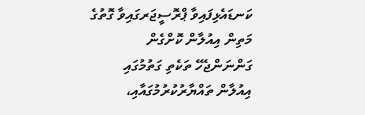ކަނޑައެޅިފައިވާ ޕްރޮސީޖަރގައިވާ ގޮތުގެ މަތިން އިއުލާން ކޮށްގެން ގަންނަންޖެހޭ ތަކެތި ގަތުމުގައި އިއުލާން ތައްޔާރުކުރުމުގައާއި،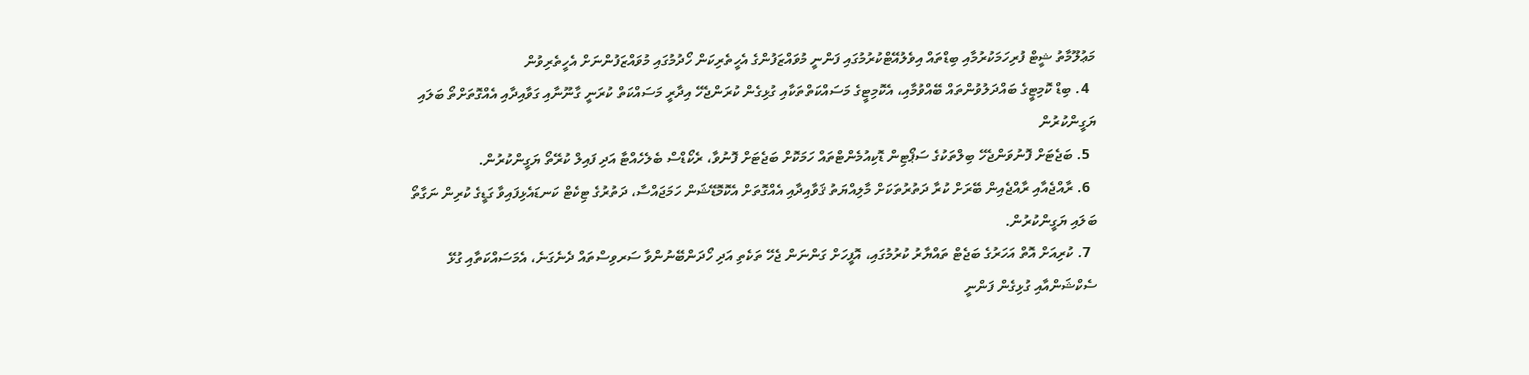މަޢުލޫމާތު ޝީޓް ފުރިހަމަކުރުމާއި ބިޑްތައް އިވެލުއޭޓްކުރުމުގައި ފަންނީ މުވައްޒަފުންގެ އެހީތެރިކަން ހޯދުމުގައި މުވައްޒަފުންނަށް އެހީތެރިވުން
  4. ބިޑް ކޮމިޓީގެ ބައްދަލުވުންތައް ބޭއްވުމާއި، އެކޮމިޓީގެ މަސައްކަތްތަކާއި ގުޅިގެން ކުރަންޖެހޭ އިދާރީ މަސައްކަތް ކުރަނީ ގާނޫނާއި ގަވާއިދާއި އެއްގޮތަށްތޯ ބަލައި ޔަގީންކުރުން
  5. ބަޖެޓަށް ފޮނުވަންޖެހޭ ބިލްތަކުގެ ސަޕޯޓިން ޑޮކިއުމެންޓްތައް ހަމަކޮށް ބަޖެޓަށް ފޮނުވާ، ރެކޯޑްސް ބެލެހެއްޓާ އަދި ފައިލް ކުރޭތޯ ޔަގީންކުރުން.
  6. ރާއްޖެއާއި ރާއްޖެއިން ބޭރަށް ކުރާ ދަތުރުތަކަށް މާލިއްޔަތު ޤަވާއިދާއި އެއްގޮތަށް އެކޮމޮޑޭޝަން ހަމަޖައްސާ، ދަތުރުގެ ޓިކެޓް ކަނޑައެޅިފައިވާ ގަޑީގެ ކުރިން ނަގާތޯ ބަލައި ޔަގީންކުރުން.
  7. ކުރިއަށް އޮތް އަހަރުގެ ބަޖެޓް ތައްޔާރު ކުރުމުގައި، އޮފީހަށް ގަންނަން ޖެހޭ ތަކެތި އަދި ހޯދަންބޭނުންވާ ސަރވިސްތައް ދެނެގަނެ، އެމަސައްކަތާއި ގުޅޭ ސެކްޝަންއާއި ގުޅިގެން ފަންނީ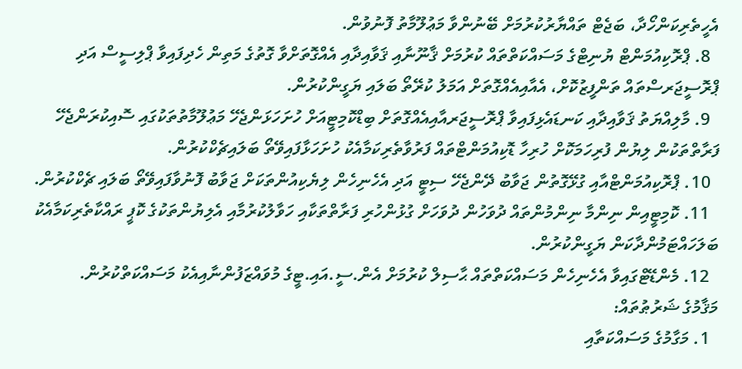އެހީތެރިކަންހޯދާ، ބަޖެޓް ތައްޔާރުކުރުމަށް ބޭނުންވާ މަޢުލޫމާތު ފޮނުވުން.
  8. ޕްރޮކިއުމަންޓް ޔުނިޓްގެ މަސައްކަތްތައް ކުރުމަށް ޤާނޫނާއި ޤަވާއިދާއި އެއްގޮތަށްވާ ގޮތުގެ މަތިން ހެދިފައިވާ ޕްލިސީސް އަދި ޕްރޮސީޖަރސްތައް ތަންފީޒުކޮށް، އެއާއިއެއްގޮތަށް އަމަލު ކުރޭތޯ ބަލައި ޔަގީންކުރުން.
  9. މާލިއްޔަތު ޤަވާއިދާއި ކަނޑައެޅިފައިވާ ޕްރޮސީޖަރއާއިއެއްގޮތަށް ބިޑްކޮމިޓީއަށް ހުށަހަޅަންޖެހޭ މަޢުލޫމާތުތަކުގައި ސޮއިކުރަންޖެހޭ ފަރާތްތަކުން ލިޔުން ފުރިހަމަކޮށް ހުރިހާ ޑޮކިއުމަންޓްތައް ފަރުވާތެރިކަމާއެކު ހުށަހަޅާފައިވޭތޯ ބަލައިޗެކްކުރުން.
  10. ޕްރޮކިއުމަންޓްއާއި ގުޅޭގޮތުން ޖަވާބު ދޭންޖެހޭ ސިޓީ އަދި އެހެނިހެން ލިޔެކިއުންތަކަށް ޖަވާބު ފޮނުވާފައިވޭތޯ ބަލައި ޗެކްކުރުން.
  11. ކޮމިޓީއިން ނިންމާ ނިންމުންތައް ދުވަހުން ދުވަހަށް ގުޅުންހުރި ފަރާތްތަކާއި ހަވާލުކުރުމާއި އެލިޔުންތަކުގެ ކޮޕީ ރައްކާތެރިކަމާއެކު ބަލަހައްޓަމުންދާކަން ޔަގީންކުރުން.
  12. މެންޑޭޓްގައިވާ އެހެނިހެން މަސައްކަތްތައް ޙާސިލް ކުރުމަށް އެން.ސީ.އައި.ޓީގެ މުވައްޒަފުންނާއިއެކު މަސައްކަތްކުރުން.
މަޤާމުގެ ޝަރުޠުތައް:
  1. މަގާމުގެ މަސައްކަތާއި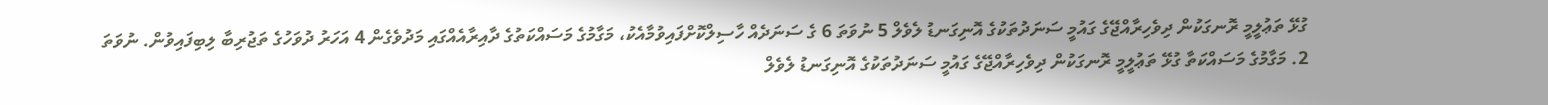ގުޅޭ ތަޢުލީމީ ރޮނގަކުން ދިވެހިރާއްޖޭގެ ގައުމީ ސަނަދުތަކުގެ އޮނިގަނޑު ލެވެލް 5 ނުވަތަ 6 ގެ ސަނަދެއް ހާސިލްކޮށްފައިވުމާއެކު، މަގާމުގެ މަސައްކަތުގެ ދާއިރާއެއްގައި މަދުވެގެން 4 އަހަރު ދުވަހުގެ ތަޖުރިބާ ލިބިފައިވުން. ނުވަތަ
2. މަގާމުގެ މަސައްކަތާ ގުޅޭ ތަޢުލީމީ ރޮނގަކުން ދިވެހިރާއްޖޭގެ ގައުމީ ސަނަދުތަކުގެ އޮނިގަނޑު ލެވެލް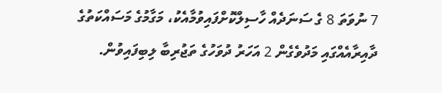7 ނުވަތަ 8 ގެ ސަނަދެއް ހާސިލްކޮށްފައިވުމާއެކު، މަގާމުގެ މަސައްކަތުގެ ދާއިރާއެއްގައި މަދުވެގެން 2 އަހަރު ދުވަހުގެ ތަޖުރިބާ ލިބިފައިވުން.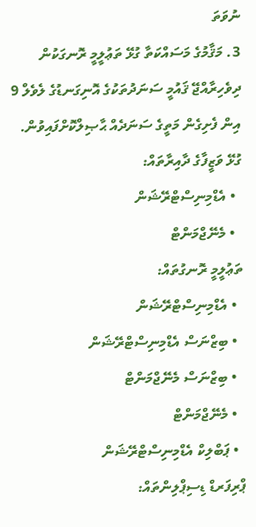ނުވަތަ
3. މަޤާމުގެ މަސައްކަތާ ގުޅޭ ތަޢުލީމީ ރޮނގަކުން ދިވެހިރާއްޖޭ ޤައުމީ ސަނަދުތަކުގެ އޮނިގަނޑުގެ ލެވެލް 9 އިން ފެށިގެން މަތީގެ ސަނަދެއް ޙާޞިލްކޮށްފައިވުން.
ގުޅޭ ވަޒީފާގެ ދާއިރާތައް:
  • އެޑްމިނިސްޓްރޭޝަން
  • މެނޭޖްމަންޓް
ތަޢުލީމީ ރޮނގުތައް:
  • އެޑްމިނިސްޓްރޭޝަން
  • ބިޒްނަސް އެޑްމިނިސްޓްރޭޝަން
  • ބިޒްނަސް މެނޭޖްމަންޓް
  • މެނޭޖްމަންޓް
  • ޕަބްލިކް އެޑްމިނިސްޓްރޭޝަން
ޕްރިފަރޑް ޑިސިޕްލިންތައް: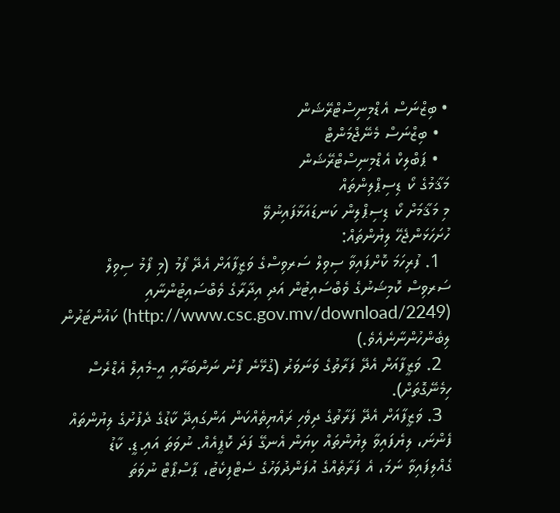• ބިޒްނަސް އެޑްމިނިސްޓްރޭޝަން
  • ބިޒްނަސް މެނޭޖްމަންޓް
  • ޕަބްލިކް އެޑްމިނިސްޓްރޭޝަން
މަޤާމުގެ ކޯ ޑިސިޕްލިންތައް
މި މަޤާމަށް ކޯ ޑިސިޕްލިން ކަނޑައަޅާފައިނުވޭ
ހުށަހަޅަންޖެހޭ ލިޔުންތައް:
  1. ފުރިހަމަ ކޮށްފައިވާ ސިވިލް ސަރވިސްގެ ވަޒީފާއަށް އެދޭ ފޯމު (މި ފޯމު ސިވިލް ސަރވިސް ކޮމިޝަނުގެ ވެބްސައިޓުން އަދި އިދާރާގެ ވެބްސައިޓުންނާއި (http://www.csc.gov.mv/download/2249) ކައުންޓަރުން ލިބެންހުންނާނެއެވެ.)
  2. ވަޒީފާއަށް އެދޭ ފަރާތުގެ ވަނަވަރު (ގުޅޭނެ ފޯނު ނަންބަރާއި އީ-މެއިލް އެޑްރެސް ހިމެނޭގޮތަށް).
  3. ވަޒީފާއަށް އެދޭ ފަރާތުގެ ދިވެހި ރައްޔިތެއްކަން އަންގައިދޭ ކާޑުގެ ދެފުށުގެ ލިޔުންތައް ފެންނަ، ލިޔެފައިވާ ލިޔުންތައް ކިޔަން އެނގޭ ފަދަ ކޮޕީއެއް. ނުވަތަ އައި.ޑީ. ކާޑު ގެއްލިފައިވާ ނަމަ، އެ ފަރާތެއްގެ އުފަންދުވަހުގެ ސެޓްފިކެޓު، ޕާސްޕޯޓް ނުވަތަ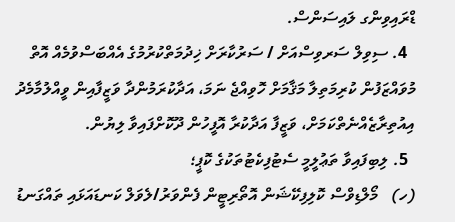ޑްރައިވިންގ ލައިސަންސް.
  4. ސިވިލް ސަރވިސްއަށް / ސަރުކާރަށް ޚިދުމަތްކުރުމުގެ އެއްބަސްވުމެއް އޮތް މުވައްޒަފުން ކުރިމަތިލާ މަޤާމަށް ހޮވިއްޖެ ނަމަ، އަދާކުރަމުންދާ ވަޒީފާއިން ވީއްލުމާމެދު އިއުތިރާޒެއްނެތްކަމަށް، ވަޒީފާ އަދާކުރާ އޮފީހުން ދޫކޮށްފައިވާ ލިޔުން.
  5. ލިބިފައިވާ ތަޢުލީމީ ސެޓުފިކެޓުތަކުގެ ކޮޕީ؛
(ހ)   މޯލްޑިވްސް ކޮލިފިކޭޝަން އޮތޯރިޓީން ފެންވަރު/ލެވަލް ކަނޑައަޅައި ތައްގަނޑު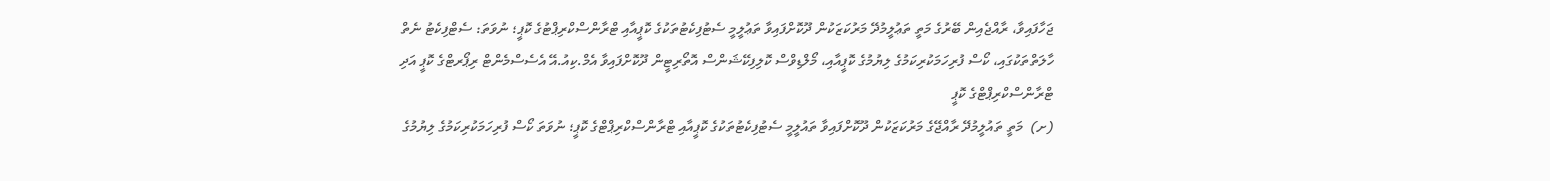ޖަހާފައިވާ، ރާއްޖެއިން ބޭރުގެ މަތީ ތަޢުލީމުދޭ މަރުކަޒަކުން ދޫކޮށްފައިވާ ތަޢުލީމީ ސެޓުފިކެޓުތަކުގެ ކޮޕީއާއި ޓްރާންސްކްރިޕްޓުގެ ކޮޕީ؛ ނުވަތަ: ސެޓްފިކެޓު ނެތް ހާލަތްތަކުގައި، ކޯސް ފުރިހަމަކުރިކަމުގެ ލިޔުމުގެ ކޮޕީއާއި، މޯލްޑިވްސް ކޮލިފިކޭޝަންސް އޮތޯރިޓީން ދޫކޮށްފައިވާ އެމް.ކިއު.އޭ އެސެސްމެންޓް ރިޕޯރޓްގެ ކޮޕީ އަދި ޓްރާންސްކްރިޕްޓްގެ ކޮޕީ
(ށ)  މަތީ ތައުލީމުދޭ ރާއްޖޭގެ މަރުކަޒަކުން ދޫކޮށްފައިވާ ތައުލީމީ ސެޓުފިކެޓުތަކުގެ ކޮޕީއާއި ޓްރާންސްކްރިޕްޓްގެ ކޮޕީ؛ ނުވަތަ ކޯސް ފުރިހަމަކުރިކަމުގެ ލިޔުމުގެ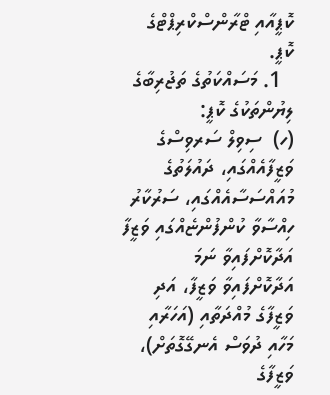ކޮޕީއާއި ޓްރާންސްކްރިޕްޓްގެ ކޮޕީ.
  1. މަސައްކަތުގެ ތަޖުރިބާގެ ލިޔުންތަކުގެ ކޮޕީ:
(ހ)  ސިވިލް ސަރވިސްގެ ވަޒީފާއެއްގައި، ދައުލަތުގެ މުއައްސަސާއެއްގައި، ސަރުކާރު ހިއްސާވާ ކުންފުންޏެއްގައި ވަޒީފާ އަދާކޮށްފައިވާ ނަމަ އަދާކޮށްފައިވާ ވަޒީފާ، އަދި ވަޒީފާގެ މުއްދަތާއި (އަހަރާއި މަހާއި ދުވަސް އެނގޭގޮތަށް)، ވަޒީފާގެ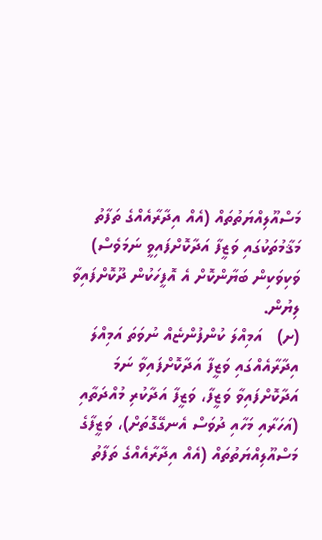މަސްއޫލިއްޔަތުތައް (އެއް އިދާރާއެއްގެ ތަފާތު މަޤާމުތަކުގައި ވަޒީފާ އަދާކޮށްފައިވީ ނަމަވެސް) ވަކިވަކިން ބަޔާންކޮށް އެ އޮފީހަކުން ދޫކޮށްފައިވާ ލިޔުން.
(ށ)   އަމިއްލަ ކުންފުންޏެއް ނުވަތަ އަމިއްލަ އިދާރާއެއްގައި ވަޒީފާ އަދާކޮށްފައިވާ ނަމަ އަދާކޮށްފައިވާ ވަޒީފާ، ވަޒީފާ އަދާކުރި މުއްދަތާއި (އަހަރާއި މަހާއި ދުވަސް އެނގޭގޮތަށް)، ވަޒީފާގެ މަސްއޫލިއްޔަތުތައް (އެއް އިދާރާއެއްގެ ތަފާތު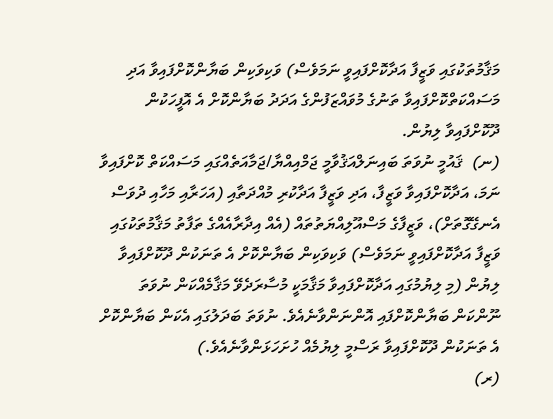މަޤާމުތަކުގައި ވަޒީފާ އަދާކޮށްފައިވީ ނަމަވެސް) ވަކިވަކިން ބަޔާންކޮށްފައިވާ އަދި މަސައްކަތްކޮށްފައިވާ ތަނުގެ މުވައްޒަފުންގެ އަދަދު ބަޔާންކޮށް އެ އޮފީހަކުން ދޫކޮށްފައިވާ ލިޔުން.
(ނ)  ޤައުމީ ނުވަތަ ބައިނަލްއަޤުވާމީ ޖަމްއިއްޔާ/ޖަމާއަތެއްގައި މަސައްކަތް ކޮށްފައިވާ ނަމަ، އަދާކޮށްފައިވާ ވަޒީފާ، އަދި ވަޒީފާ އަދާކުރި މުއްދަތާއި (އަހަރާއި މަހާއި ދުވަސް އެނގޭގޮތަށް)، ވަޒީފާގެ މަސްއޫލިއްޔަތުތައް (އެއް އިދާރާއެއްގެ ތަފާތު މަޤާމުތަކުގައި ވަޒީފާ އަދާކޮށްފައިވީ ނަމަވެސް) ވަކިވަކިން ބަޔާންކޮށް އެ ތަނަކުން ދޫކޮށްފައިވާ ލިޔުން (މި ލިޔުމުގައި އަދާކޮށްފައިވާ މަޤާމަކީ މުސާރަދެވޭ މަޤާމެއްކަން ނުވަތަ ނޫންކަން ބަޔާންކޮށްފައި އޮންނަންވާނެއެވެ. ނުވަތަ ބަދަލުގައި އެކަން ބަޔާންކޮށް އެ ތަނަކުން ދޫކޮށްފައިވާ ރަސްމީ ލިޔުމެއް ހުށަހަޅަންވާނެއެވެ.)
(ރ)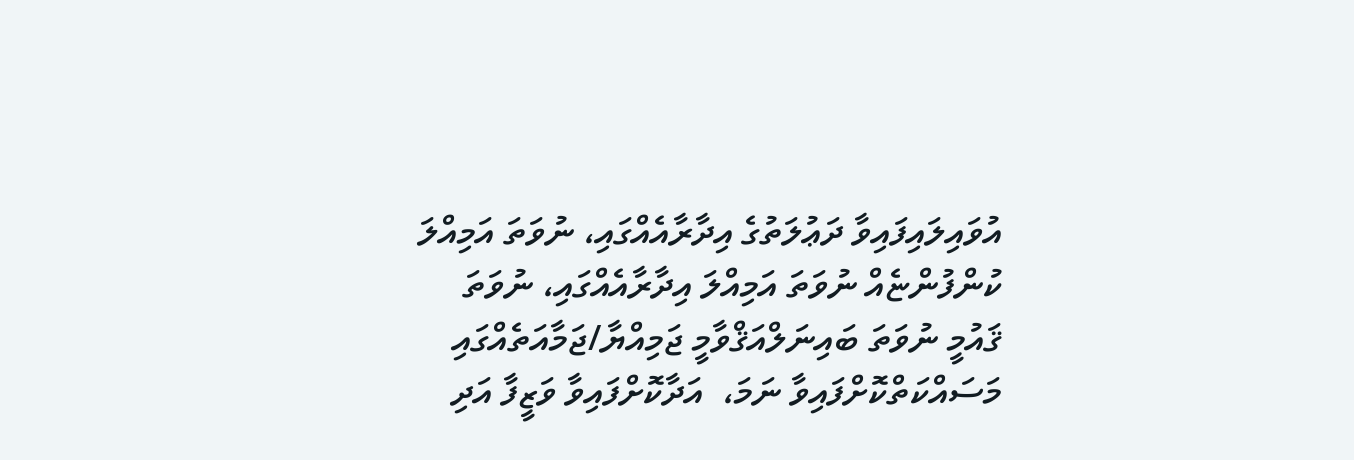އުވައިލައިފައިވާ ދަޢުލަތުގެ އިދާރާއެއްގައި، ނުވަތަ އަމިއްލަ ކުންފުންޏެއް ނުވަތަ އަމިއްލަ އިދާރާއެއްގައި، ނުވަތަ ޤައުމީ ނުވަތަ ބައިނަލްއަޤްވާމީ ޖަމިއްޔާ/ޖަމާއަތެއްގައި މަސައްކަތްކޮށްފައިވާ ނަމަ،  އަދާކޮށްފައިވާ ވަޒީފާ އަދި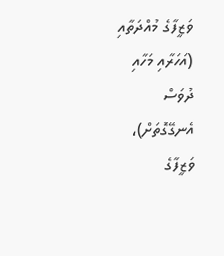ވަޒީފާގެ މުއްދަތާއި (އަހަރާއި މަހާއި ދުވަސް އެނގޭގޮތަށް)، ވަޒީފާގެ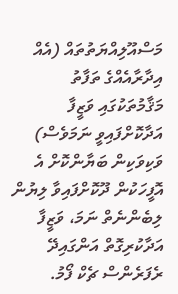މަސްއޫލިއްޔަތުތައް (އެއް އިދާރާއެއްގެ ތަފާތު މަޤާމުތަކުގައި ވަޒީފާ އަދާކޮށްފައިވީ ނަމަވެސް) ވަކިވަކިން ބަޔާންކޮށް އެ އޮފީހަކުން ދޫކޮށްފައިވާ ލިޔުން ލިބެންނެތް ނަމަ، ވަޒީފާ އަދާކުރިގޮތް އަންގައިދޭ ރެފަރެންސް ޗެކް ފޯމު.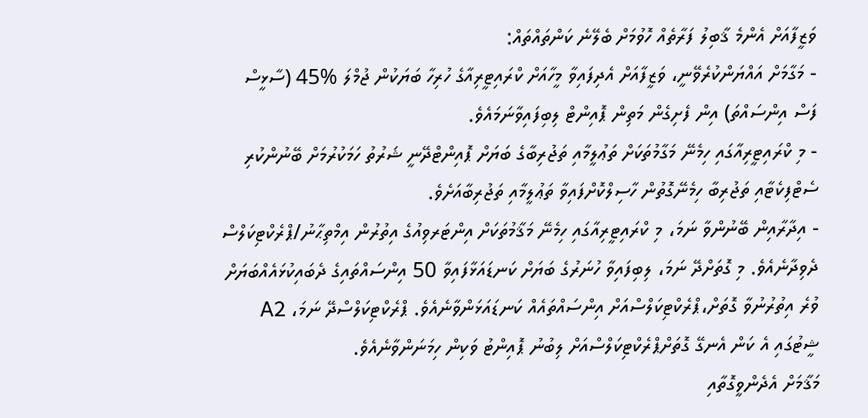ވަޒީފާއަށް އެންމެ ޤާބިލު ފަރާތެއް ހޮވުމަށް ބެލޭނެ ކަންތައްތައް:
- މަގާމަށް އައްޔަންކުރެވޭނީ، ވަޒީފާއަށް އެދިފައިވާ މީހާއަށް ކްރައިޓީރިއާގެ ހުރިހާ ބަޔަކުން ޖުމްލަ %45 (ސާޅީސް ފަސް އިންސައްތަ) އިން ފެށިގެން މަތިން ޕޮއިންޓް ލިބިފައިވާނަމައެވެ.
- މި ކްރައިޓީރިއާގައި ހިމެނޭ މަގާމުތަކަށް ތަޢުލީމާއި ތަޖުރިބާގެ ބަޔަށް ޕޮއިންޓްދޭނީ ޝަރުތު ހަމަކުރުމަށް ބޭނުންކުރި ސެޓްފިކެޓާއި ތަޖުރިބާ ހިމެނޭގޮތުން ހާސިލްކޮށްފައިވާ ތަޢުލީމާއި ތަޖުރިބާއަށެވެ.
- އިދާރާއިން ބޭނުންވާ ނަމަ، މި ކްރައިޓީރިއާގައި ހިމެނޭ މަޤާމުތަކަށް އިންޓަރވިއުގެ އިތުރުން އިމްތިޙާނު/ޕްރެކްޓިކަލްސް ދެވިދާނެއެވެ. މި ގޮތަށްދޭ ނަމަ، ލިބިފައިވާ ހުނަރުގެ ބަޔަށް ކަނޑައަޅާފައިވާ 50 އިންސައްތައިގެ ދެބައިކުޅައެއްބަޔަށް ވުރެ އިތުރުނުވާ ގޮތަށް،ޕްރެކްޓިކަލްސްއަށް އިންސައްތައެއް ކަނޑައަޅަންވާނެއެވެ. ޕްރެކްޓިކަލްސްދޭ ނަމަ، A2 ޝީޓުގައި އެ ކަން އެނގޭ ގޮތަށްޕްރެކްޓިކަލްސްއަށް ލިބުނު ޕޮއިންޓު ވަކިން ހިމަނަންވާނެއެވެ.
މަޤާމަށް އެދެންވީގޮތާއި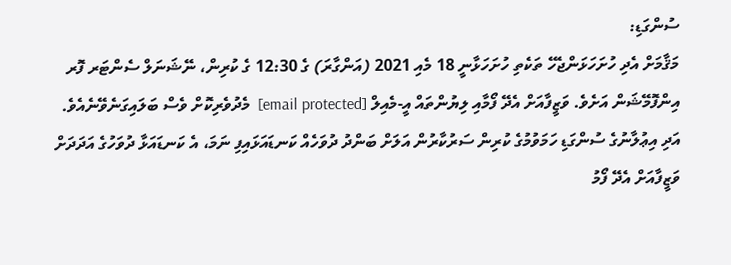ސުންގަޑި:
މަޤާމަށް އެދި ހުށަހަޅަންޖެހޭ ތަކެތި ހުށަހަޅާނީ 18 މެއި 2021 (އަންގާރަ) ގެ 12:30 ގެ ކުރިން، ނޭޝަނަލް ސެންޓަރ ފޮރ އިންފޮމޭޝަން އަށެވެ. ވަޒީފާއަށް އެދޭ ފޯމާއި ލިޔުންތައް އީ-މެއިލް [email protected]  މެދުވެރިކޮށް ވެސް ބަލައިގަނެވޭނެއެވެ.
އަދި އިޢުލާނުގެ ސުންގަޑި ހަމަވުމުގެ ކުރިން ސަރުކާރުން އަލަށް ބަންދު ދުވަހެއް ކަނޑައަޅައިފި ނަމަ، އެ ކަނޑައަޅާ ދުވަހުގެ އަދަދަށް ވަޒީފާއަށް އެދޭ ފޯމު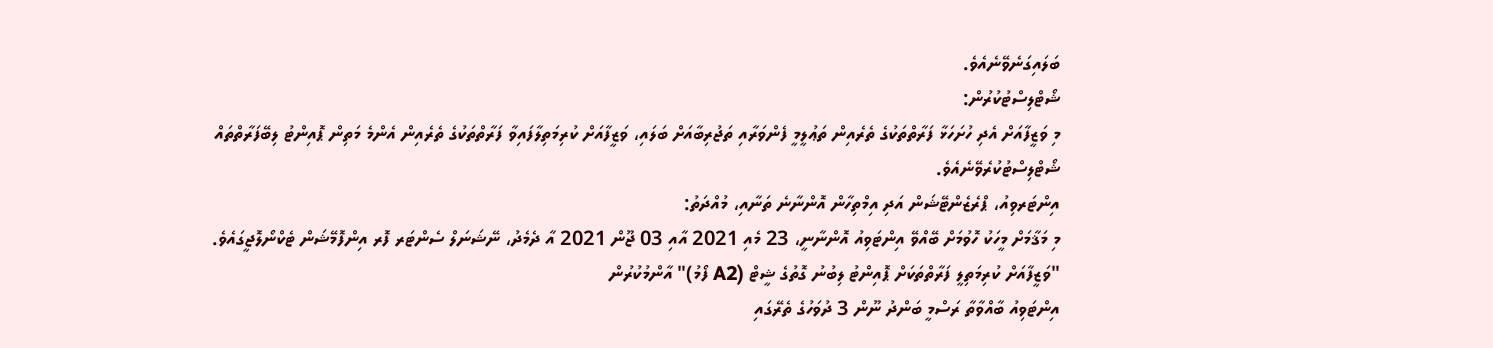ބަލައިގަނެވޭނެއެވެ.
ޝޯޓްލިސްޓުކުރުން:
މި ވަޒީފާއަށް އެދި ހުށަހަޅާ ފަރާތްތަކުގެ ތެރެއިން ތަޢުލީމީ ފެންވަރާއި ތަޖުރިބާއަށް ބަލައި، ވަޒީފާއަށް ކުރިމަތިލާފައިވާ ފަރާތްތަކުގެ ތެރެއިން އެންމެ މަތިން ޕޮއިންޓު ލިބޭފަރާތްތައް ޝޯޓްލިސްޓުކުރެވޭނެއެވެ.
އިންޓަރވިއު، ޕްރެޒެންޓޭޝަން އަދި އިމްތިހާން އޮންނާނެ ތަނާއި، މުއްދަތު:
މި މަޤާމަށް މީހަކު ހޮވުމަށް ބޭއްވޭ އިންޓަވިއު އޮންނާނީ، 23 މެއި 2021 އާއި 03 ޖޫން 2021 އާ ދެމެދު، ނޭޝަނަލް ސެންޓަރ ފޮރ އިންފޮމޭޝަން ޓެކްނޯލޮޖީގައެވެ.
"ވަޒީފާއަށް ކުރިމަތިލީ ފަރާތްތަކަށް ޕޮއިންޓު ލިބުނު ގޮތުގެ ޝީޓް (A2 ފޯމު)" އާންމުކުރުން
އިންޓަވިއު ބާއްވާތާ ރަސްމީ ބަންދު ނޫން 3 ދުވަހުގެ ތެރޭގައި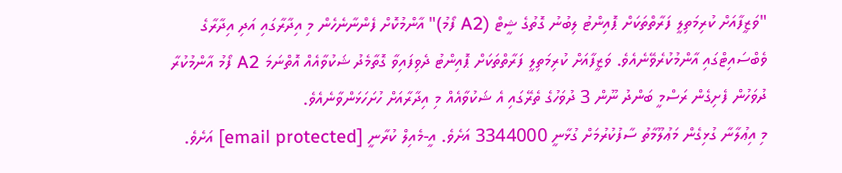"ވަޒީފާއަށް ކުރިމަތިލީ ފަރާތްތަކަށް ޕޮއިންޓު ލިބުނު ގޮތުގެ ޝީޓް (A2 ފޯމު)" އާންމުކޮށް ފެންނާނެހެން މި އިދާރާގައި އަދި އިދާރާގެ ވެބްސައިޓްގައި އާންމުކުރެވޭނެއެވެ. ވަޒީފާއަށް ކުރިމަތިލީ ފަރާތްތަކަށް ޕޮއިންޓު ދެވިފައިވާ ގޮތާމެދު ޝަކުވާއެއް އޮތްނަމަ A2 ފޯމު އާންމުކުރާ ދުވަހުން ފެށިގެން ރަސްމީ ބަންދު ނޫން 3 ދުވަހުގެ ތެރޭގައި އެ ޝަކުވާއެއް މި އިދާރާއަށް ހުށަހަޅަންވާނެއެވެ.
މި އިޢުލާނާ ގުޅިގެން މަޢުލޫމާތު ސާފުކުރުމަށް ގުޅާނީ 3344000 އަށެވެ. އީ-މެއިލް ކުރާނީ [email protected] އަށެވެ.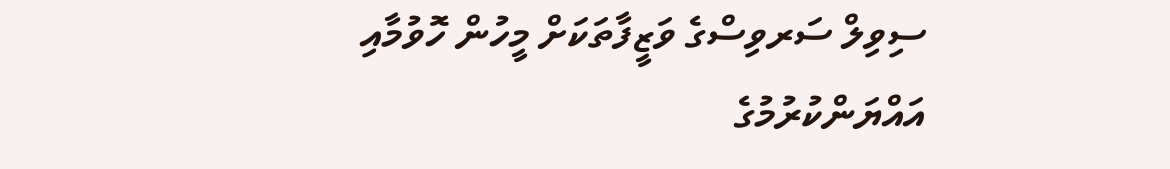ސިވިލް ސަރވިސްގެ ވަޒީފާތަކަށް މީހުން ހޮވުމާއި އައްޔަންކުރުމުގެ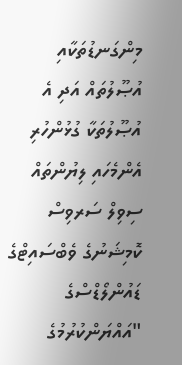މިންގަނޑުތަކާއި އުޞޫލުތައް އަދި އެ އުޞޫލުތަކާ ގުޅުންހުރި އެންމެހައި ލިޔުންތައް ސިވިލް ސަރވިސް ކޮމިޝަނުގެ ވެބްސައިޓްގެ ޑައުންލޯޑްސްގެ "އައްޔަންކުރުމުގެ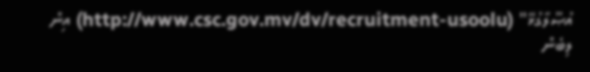އުޞޫލާގުޅޭ" (http://www.csc.gov.mv/dv/recruitment-usoolu) އިން ލިބެން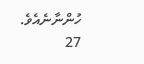ހުންނާނެއެވެ.
27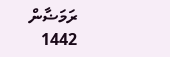ރަމަޟާން 1442